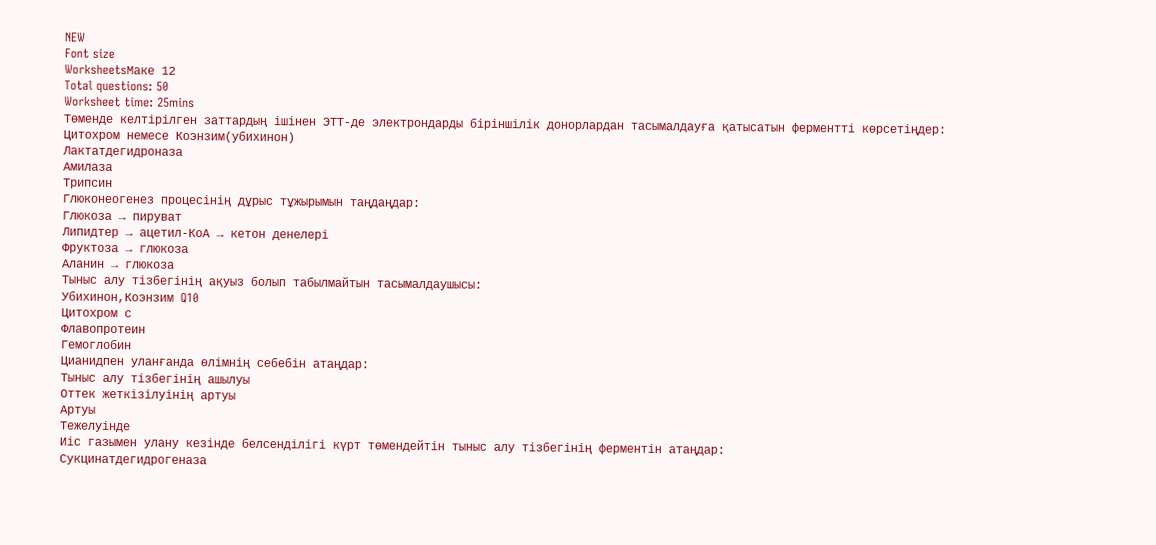NEW
Font size
WorksheetsМаке 12
Total questions: 50
Worksheet time: 25mins
Төменде келтірілген заттардың ішінен ЭТТ-де электрондарды біріншілік донорлардан тасымалдауға қатысатын ферментті көрсетіңдер:
Цитохром немесе Коэнзим(убихинон)
Лактатдегидроназа
Амилаза
Трипсин
Глюконеогенез процесінің дұрыс тұжырымын таңдаңдар:
Глюкоза → пируват
Липидтер → ацетил-КоА → кетон денелері
Фруктоза → глюкоза
Аланин → глюкоза
Тыныс алу тізбегінің ақуыз болып табылмайтын тасымалдаушысы:
Убихинон,Коэнзим Q10
Цитохром с
Флавопротеин
Гемоглобин
Цианидпен уланғанда өлімнің себебін атаңдар:
Тыныс алу тізбегінің ашылуы
Оттек жеткізілуінің артуы
Артуы
Тежелуінде
Иіс газымен улану кезінде белсенділігі күрт төмендейтін тыныс алу тізбегінің ферментін атаңдар:
Сукцинатдегидрогеназа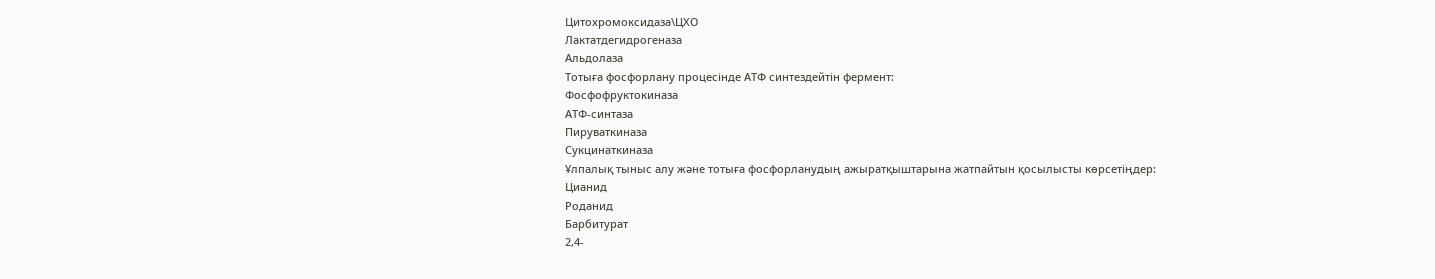Цитохромоксидаза\ЦХО
Лактатдегидрогеназа
Альдолаза
Тотыға фосфорлану процесінде АТФ синтездейтін фермент:
Фосфофруктокиназа
АТФ-синтаза
Пируваткиназа
Сукцинаткиназа
Ұлпалық тыныс алу және тотыға фосфорланудың ажыратқыштарына жатпайтын қосылысты көрсетіңдер:
Цианид
Роданид
Барбитурат
2,4-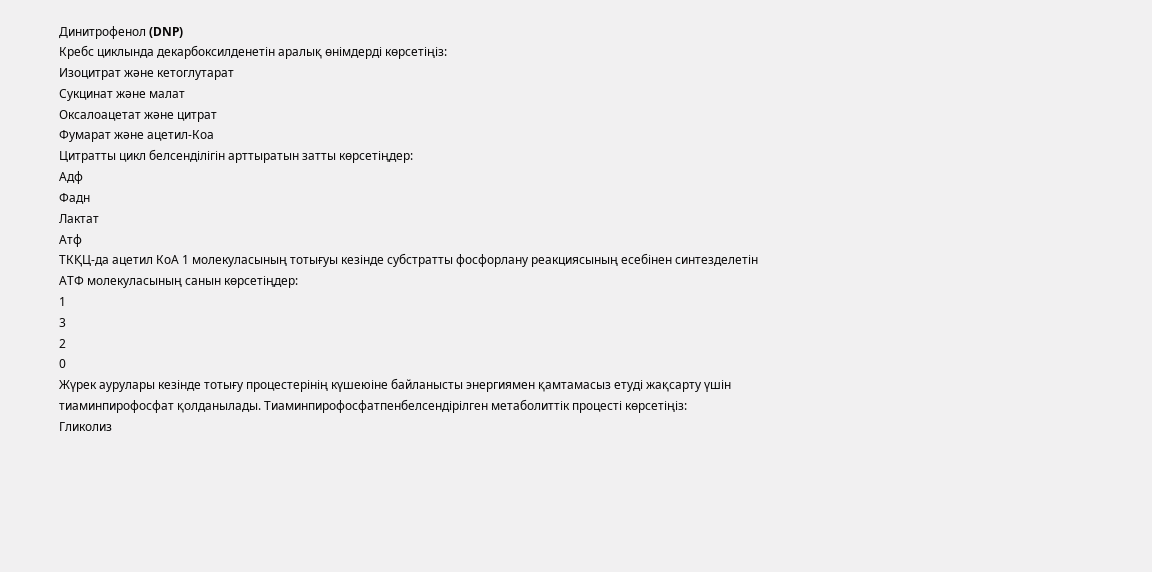Динитрофенол (DNP)
Кребс циклында декарбоксилденетін аралық өнімдерді көрсетіңіз:
Изоцитрат және кетоглутарат
Сукцинат және малат
Оксалоацетат және цитрат
Фумарат және ацетил-Коа
Цитратты цикл белсенділігін арттыратын затты көрсетіңдер:
Адф
Фадн
Лактат
Атф
ТКҚЦ-да ацетил КоА 1 молекуласының тотығуы кезінде субстратты фосфорлану реакциясының есебінен синтезделетін АТФ молекуласының санын көрсетіңдер:
1
3
2
0
Жүрек аурулары кезінде тотығу процестерінің күшеюіне байланысты энергиямен қамтамасыз етуді жақсарту үшін тиаминпирофосфат қолданылады. Тиаминпирофосфатпенбелсендірілген метаболиттік процесті көрсетіңіз:
Гликолиз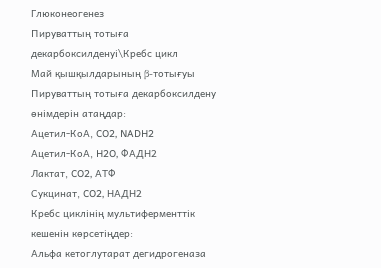Глюконеогенез
Пируваттың тотыға декарбоксилденуі\Кребс цикл
Май қышқылдарының β-тотығуы
Пируваттың тотыға декарбоксилдену өнімдерін атаңдар:
Ацетил-КоА, CO2, NADH2
Ацетил-КоА, H2O, ФАДН2
Лактат, CO2, АТФ
Сукцинат, CO2, НАДН2
Кребс циклінің мультиферменттік кешенін көрсетіңдер:
Альфа кетоглутарат дегидрогеназа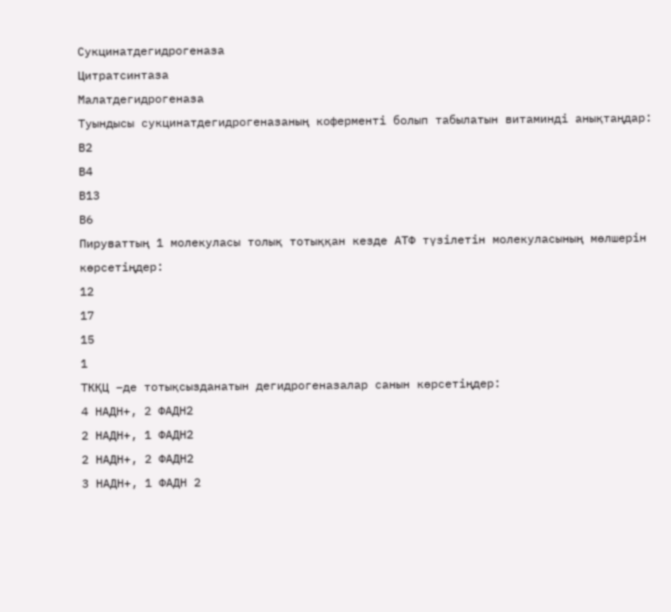Сукцинатдегидрогеназа
Цитратсинтаза
Малатдегидрогеназа
Туындысы сукцинатдегидрогеназаның коферменті болып табылатын витаминді анықтаңдар:
В2
В4
В13
В6
Пируваттың 1 молекуласы толық тотыққан кезде АТФ түзілетін молекуласының мөлшерін көрсетіңдер:
12
17
15
1
ТКҚЦ –де тотықсызданатын дегидрогеназалар санын көрсетіңдер:
4 НАДН+, 2 ФАДН2
2 НАДН+, 1 ФАДН2
2 НАДН+, 2 ФАДН2
3 НАДН+, 1 ФАДН 2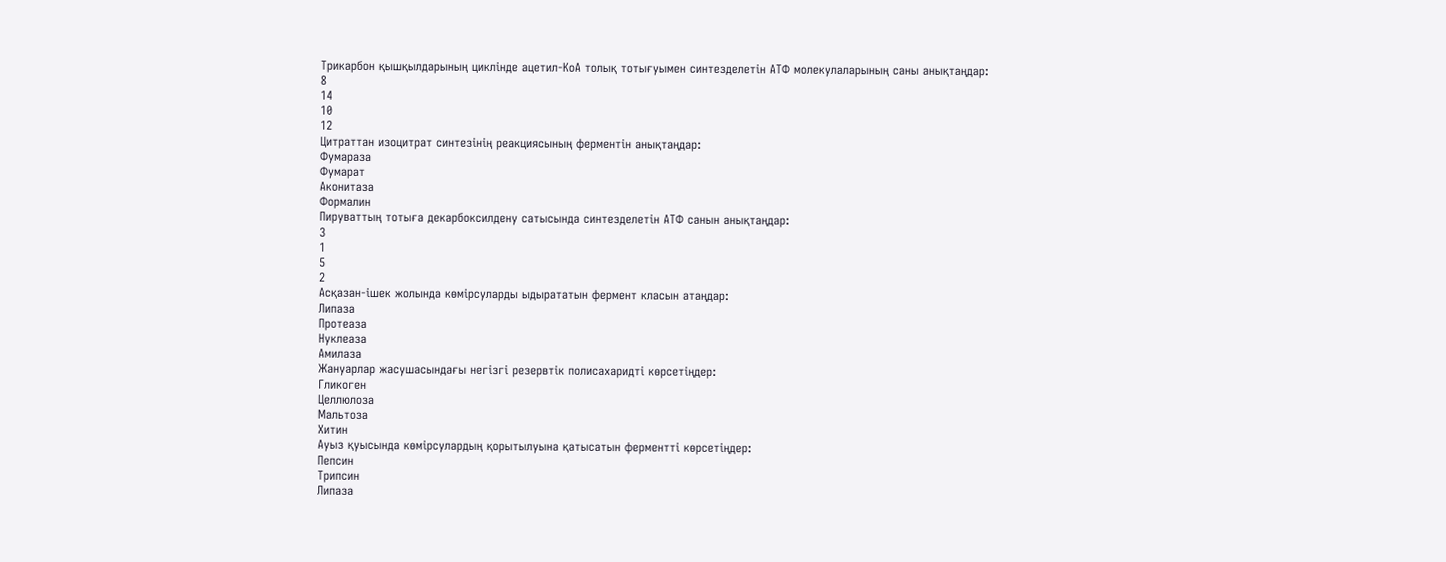Трикарбон қышқылдарының циклінде ацетил-КоА толық тотығуымен синтезделетін АТФ молекулаларының саны анықтаңдар:
8
14
10
12
Цитраттан изоцитрат синтезінің реакциясының ферментін анықтаңдар:
Фумараза
Фумарат
Аконитаза
Формалин
Пируваттың тотыға декарбоксилдену сатысында синтезделетін АТФ санын анықтаңдар:
3
1
5
2
Асқазан-ішек жолында көмірсуларды ыдырататын фермент класын атаңдар:
Липаза
Протеаза
Нуклеаза
Амилаза
Жануарлар жасушасындағы негізгі резервтік полисахаридті көрсетіңдер:
Гликоген
Целлюлоза
Мальтоза
Хитин
Ауыз қуысында көмірсулардың қорытылуына қатысатын ферментті көрсетіңдер:
Пепсин
Трипсин
Липаза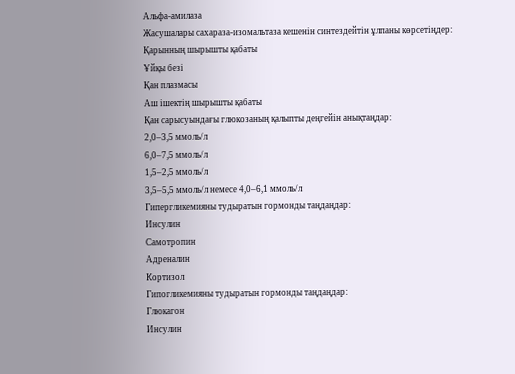Альфа-амилаза
Жасушалары сахараза-изомальтаза кешенін синтездейтін ұлпаны көрсетіңдер:
Қарынның шырышты қабаты
Ұйқы безі
Қан плазмасы
Аш ішектің шырышты қабаты
Қан сарысуындағы глюкозаның қалыпты деңгейін анықтаңдар:
2,0–3,5 ммоль/л
6,0–7,5 ммоль/л
1,5–2,5 ммоль/л
3,5–5,5 ммоль/л немесе 4,0–6,1 ммоль/л
Гипергликемияны тудыратын гормонды таңдаңдар:
Инсулин
Самотропин
Адреналин
Кортизол
Гипогликемияны тудыратын гормонды таңдаңдар:
Глюкагон
Инсулин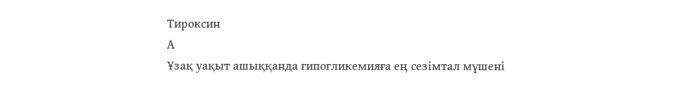Тироксин
А
Ұзақ уақыт ашыққанда гипогликемияға ең сезімтал мүшені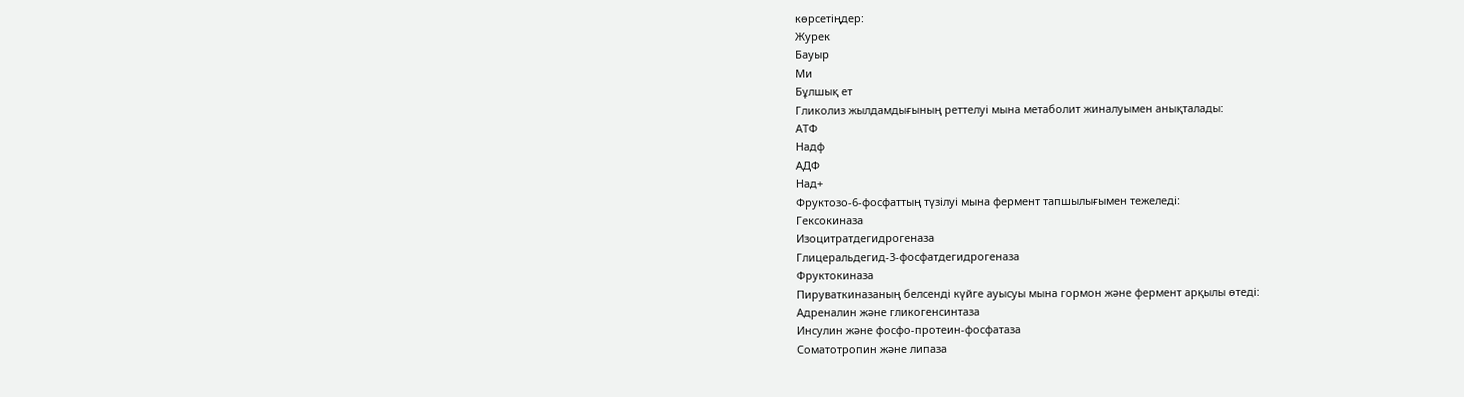көрсетіңдер:
Журек
Бауыр
Ми
Бұлшық ет
Гликолиз жылдамдығының реттелуі мына метаболит жиналуымен анықталады:
АТФ
Надф
АДФ
Над+
Фруктозо-6-фосфаттың түзілуі мына фермент тапшылығымен тежеледі:
Гексокиназа
Изоцитратдегидрогеназа
Глицеральдегид-3-фосфатдегидрогеназа
Фруктокиназа
Пируваткиназаның белсенді күйге ауысуы мына гормон және фермент арқылы өтеді:
Адреналин және гликогенсинтаза
Инсулин және фосфо-протеин-фосфатаза
Соматотропин және липаза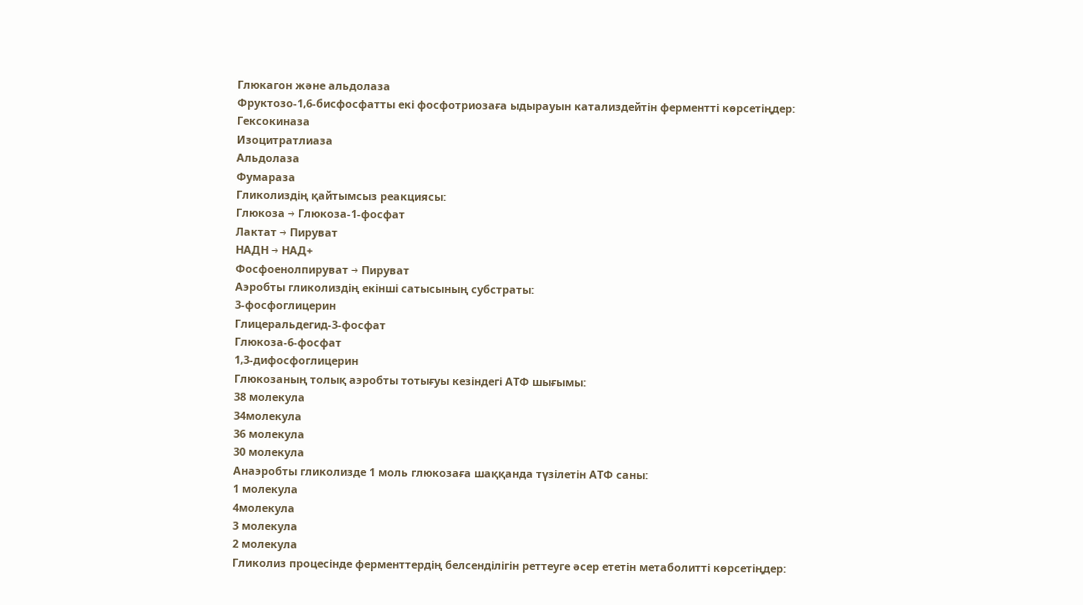Глюкагон және альдолаза
Фруктозо-1,6-бисфосфатты екі фосфотриозаға ыдырауын катализдейтін ферментті көрсетіңдер:
Гексокиназа
Изоцитратлиаза
Альдолаза
Фумараза
Гликолиздің қайтымсыз реакциясы:
Глюкоза → Глюкоза-1-фосфат
Лактат → Пируват
НАДН → НАД+
Фосфоенолпируват → Пируват
Аэробты гликолиздің екінші сатысының субстраты:
3-фосфоглицерин
Глицеральдегид-3-фосфат
Глюкоза-6-фосфат
1,3-дифосфоглицерин
Глюкозаның толық аэробты тотығуы кезіндегі АТФ шығымы:
38 молекула
34молекула
36 молекула
30 молекула
Анаэробты гликолизде 1 моль глюкозаға шаққанда түзілетін АТФ саны:
1 молекула
4молекула
3 молекула
2 молекула
Гликолиз процесінде ферменттердің белсенділігін реттеуге әсер ететін метаболитті көрсетіңдер: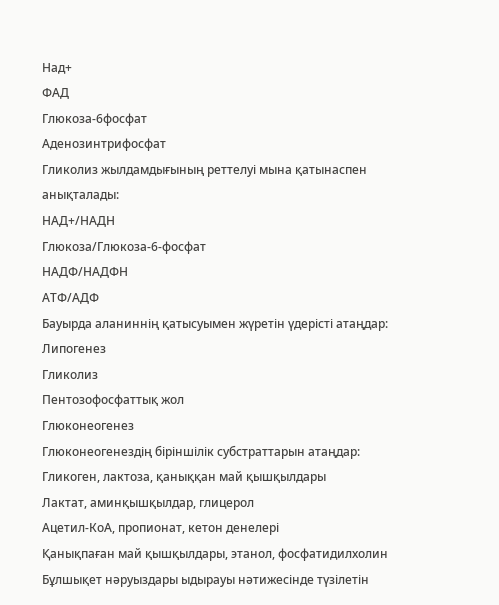Над+
ФАД
Глюкоза-6фосфат
Аденозинтрифосфат
Гликолиз жылдамдығының реттелуі мына қатынаспен анықталады:
НАД+/НАДН
Глюкоза/Глюкоза-6-фосфат
НАДФ/НАДФН
АТФ/АДФ
Бауырда аланиннің қатысуымен жүретін үдерісті атаңдар:
Липогенез
Гликолиз
Пентозофосфаттық жол
Глюконеогенез
Глюконеогенездің біріншілік субстраттарын атаңдар:
Гликоген, лактоза, қаныққан май қышқылдары
Лактат, аминқышқылдар, глицерол
Ацетил-КоА, пропионат, кетон денелері
Қанықпаған май қышқылдары, этанол, фосфатидилхолин
Бұлшықет нәруыздары ыдырауы нәтижесінде түзілетін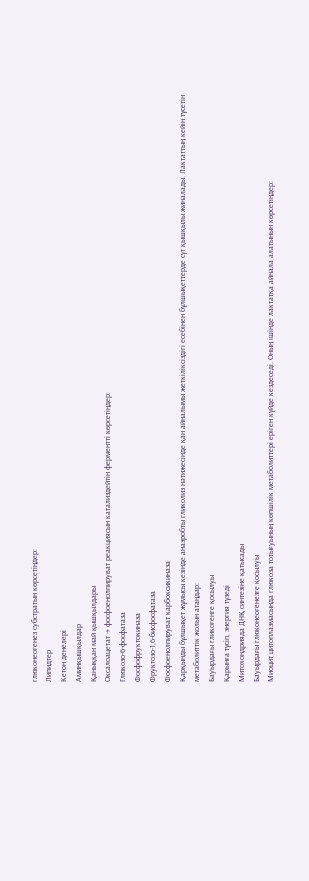глюконеогенез субстратын көрсетіңдер:
Липидтер
Кетон денелері
Аминқышқылдар
Қаныққан май қышқылдары
Оксалоацетат → фосфоенолпируват реакциясын катализдейтін ферментті көрсетіңдер:
Глюкозо-6-фосфатаза
Фосфофруктокиназа
Фруктозо-1,6-бисфосфатаза
Фосфоенолпируват карбоксикиназа
Қарқынды бұлшықет жұмысы кезінде анаэробты гликолиз нәтижесінде қан айналымы жеткіліксіздігі есебінен бұлшықеттерде сүт қышқылы жиналады. Лактаттың кейін түсетін метаболиттік жолын атаңдар:
Бауырдағы гликогенге қосылуы
Қарынға түсіп, энергия түзеді
Митохондрияда ДНҚ синтезіне қатысады
Бауырдағы глюконеогенезге қосылуы
Миоцит цитоплазмасында глюкоза тотығуының көпшілік метаболиттері еріген күйде кездеседі. Оның ішінде лактатқа айнала алатынын көрсетіңдер: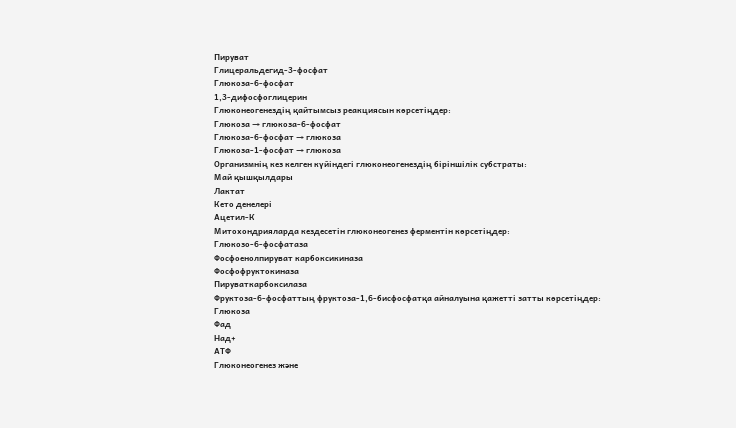Пируват
Глицеральдегид-3-фосфат
Глюкоза-6-фосфат
1,3-дифосфоглицерин
Глюконеогенездің қайтымсыз реакциясын көрсетіңдер:
Глюкоза → глюкоза-6-фосфат
Глюкоза-6-фосфат → глюкоза
Глюкоза-1-фосфат → глюкоза
Организмнің кез келген күйіндегі глюконеогенездің біріншілік субстраты:
Май қышқылдары
Лактат
Кето денелері
Ацетил-К
Митохондрияларда кездесетін глюконеогенез ферментін көрсетіңдер:
Глюкозо-6-фосфатаза
Фосфоенолпируват карбоксикиназа
Фосфофруктокиназа
Пируваткарбоксилаза
Фруктоза-6-фосфаттың фруктоза-1,6-бисфосфатқа айналуына қажетті затты көрсетіңдер:
Глюкоза
Фад
Над+
АТФ
Глюконеогенез және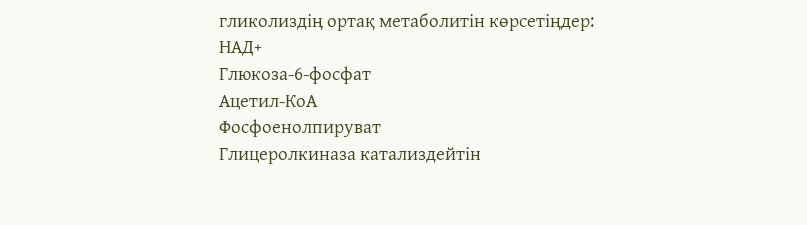гликолиздің ортақ метаболитін көрсетіңдер:
НАД+
Глюкоза-6-фосфат
Ацетил-КоА
Фосфоенолпируват
Глицеролкиназа катализдейтін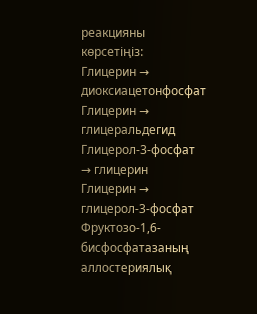реакцияны көрсетіңіз:
Глицерин → диоксиацетонфосфат
Глицерин → глицеральдегид
Глицерол-3-фосфат → глицерин
Глицерин → глицерол-3-фосфат
Фруктозо-1,6-бисфосфатазаның аллостериялық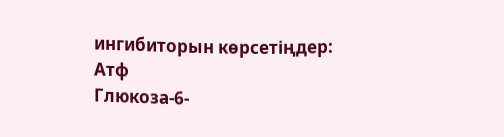ингибиторын көрсетіңдер:
Атф
Глюкоза-6-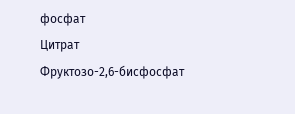фосфат
Цитрат
Фруктозо-2,6-бисфосфат